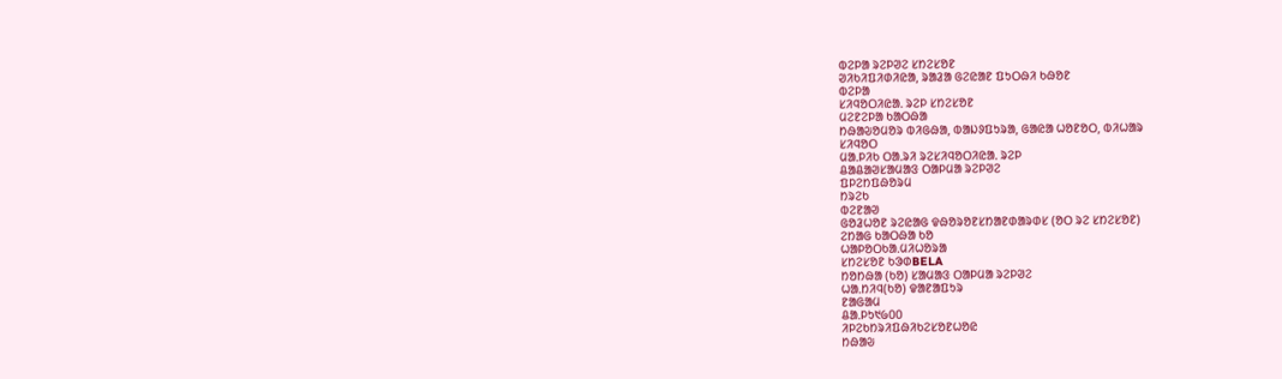ᱵᱮᱞᱟ ᱨᱮᱞᱣᱮ ᱥᱴᱮᱥᱚᱱ
ᱣᱤᱠᱤᱯᱤᱰᱤᱭᱟ, ᱨᱟᱲᱟ ᱜᱮᱭᱟᱱ ᱯᱩᱛᱷᱤ ᱠᱷᱚᱱ
ᱵᱮᱞᱟ
ᱥᱤᱧᱚᱛᱤᱭᱟᱹ ᱨᱮᱞ ᱥᱴᱮᱥᱚᱱ
ᱢᱮᱱᱮᱞᱟ ᱠᱟᱛᱷᱟ
ᱴᱷᱟᱶᱚᱢᱚᱨ ᱵᱤᱜᱷᱟ, ᱵᱟᱡᱽᱯᱩᱨᱟ, ᱜᱟᱭᱟ ᱦᱚᱱᱚᱛ, ᱵᱤᱦᱟᱨ
ᱥᱤᱧᱚᱛ
ᱢᱟᱹᱞᱤᱠ ᱛᱟᱹᱨᱤ ᱨᱮᱥᱤᱧᱚᱛᱤᱭᱟᱹ ᱨᱮᱞ
ᱪᱟᱪᱟᱣᱥᱟᱢᱟᱝ ᱛᱟᱞᱢᱟ ᱨᱮᱞᱣᱮ
ᱯᱞᱮᱴᱯᱷᱚᱨᱢ
ᱴᱨᱮᱠ
ᱵᱮᱱᱟᱣ
ᱜᱚᱲᱦᱚᱱ ᱨᱮᱭᱟᱜ ᱫᱷᱚᱨᱚᱱᱥᱴᱟᱱᱰᱟᱨᱰᱥ (ᱚᱛ ᱨᱮ ᱥᱴᱮᱥᱚᱱ)
ᱮᱴᱟᱜ ᱠᱟᱛᱷᱟ ᱠᱚ
ᱦᱟᱞᱚᱛᱠᱟᱹᱢᱤᱦᱚᱨᱟ
ᱥᱴᱮᱥᱚᱱ ᱠᱳᱰBELA
ᱴᱚᱴᱷᱟ (ᱠᱚ) ᱥᱟᱢᱟᱝ ᱛᱟᱞᱢᱟ ᱨᱮᱞᱣᱮ
ᱦᱟᱹᱴᱤᱧ(ᱠᱚ) ᱫᱟᱱᱟᱯᱩᱨ
ᱱᱟᱜᱟᱢ
ᱪᱟᱹᱞᱩ᱑᱙᱐᱐
ᱤᱞᱮᱠᱴᱨᱤᱯᱷᱤᱠᱮᱥᱚᱱᱦᱚᱭ
ᱴᱷᱟᱶ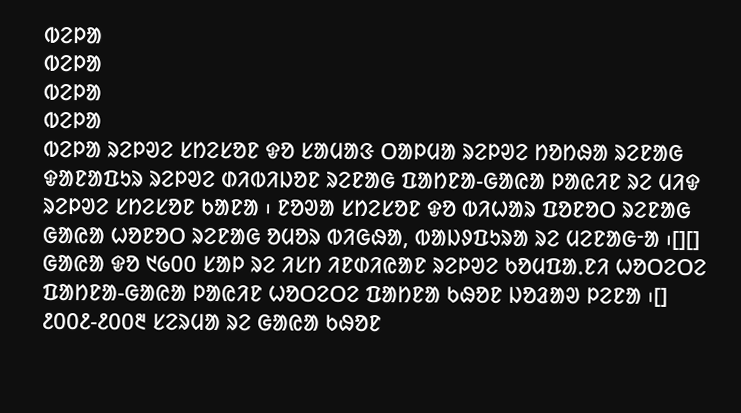ᱵᱮᱞᱟ
ᱵᱮᱞᱟ
ᱵᱮᱞᱟ
ᱵᱮᱞᱟ
ᱵᱮᱞᱟ ᱨᱮᱞᱣᱮ ᱥᱴᱮᱥᱚᱱ ᱫᱚ ᱥᱟᱢᱟᱝ ᱛᱟᱞᱢᱟ ᱨᱮᱞᱣᱮ ᱴᱚᱴᱷᱟ ᱨᱮᱱᱟᱜ ᱫᱟᱱᱟᱯᱩᱨ ᱨᱮᱞᱣᱮ ᱰᱤᱵᱤᱡᱚᱱ ᱨᱮᱱᱟᱜ ᱯᱟᱴᱱᱟ-ᱜᱟᱭᱟ ᱞᱟᱭᱤᱱ ᱨᱮ ᱢᱤᱫ ᱨᱮᱞᱣᱮ ᱥᱴᱮᱥᱚᱱ ᱠᱟᱱᱟ ᱾ ᱱᱚᱣᱟ ᱥᱴᱮᱥᱚᱱ ᱫᱚ ᱵᱤᱦᱟᱨ ᱯᱚᱱᱚᱛ ᱨᱮᱱᱟᱜ ᱜᱟᱭᱟ ᱦᱚᱱᱚᱛ ᱨᱮᱱᱟᱜ ᱚᱢᱚᱨ ᱵᱤᱜᱷᱟ, ᱵᱟᱡᱽᱯᱩᱨᱟ ᱨᱮ ᱢᱮᱱᱟᱜᱼᱟ ᱾[][]
ᱜᱟᱭᱟ ᱫᱚ ᱑᱙᱐᱐ ᱥᱟᱞ ᱨᱮ ᱤᱥᱴ ᱤᱱᱰᱤᱭᱟᱱ ᱨᱮᱞᱣᱮ ᱠᱚᱢᱯᱟᱹᱱᱤ ᱦᱚᱛᱮᱛᱮ ᱯᱟᱴᱱᱟ-ᱜᱟᱭᱟ ᱞᱟᱭᱤᱱ ᱦᱚᱛᱮᱛᱮ ᱯᱟᱴᱱᱟ ᱠᱷᱚᱱ ᱡᱚᱲᱟᱣ ᱞᱮᱱᱟ ᱾[] ᱒᱐᱐᱒-᱒᱐᱐᱓ ᱥᱮᱨᱢᱟ ᱨᱮ ᱜᱟᱭᱟ ᱠᱷᱚᱱ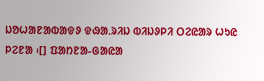ᱡᱚᱦᱟᱱᱟᱵᱟᱫᱽ ᱫᱷᱟᱹᱨᱤᱡ ᱵᱤᱡᱽᱞᱤ ᱛᱮᱭᱟᱨ ᱦᱩᱭ ᱞᱮᱱᱟ ᱾[] ᱯᱟᱴᱱᱟ-ᱜᱟᱭᱟ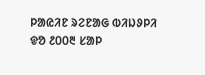ᱞᱟᱭᱤᱱ ᱨᱮᱱᱟᱜ ᱵᱤᱡᱽᱞᱤ ᱫᱚ ᱒᱐᱐᱓ ᱥᱟᱞ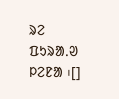ᱨᱮ ᱯᱩᱨᱟᱹᱣ ᱞᱮᱱᱟ ᱾[]